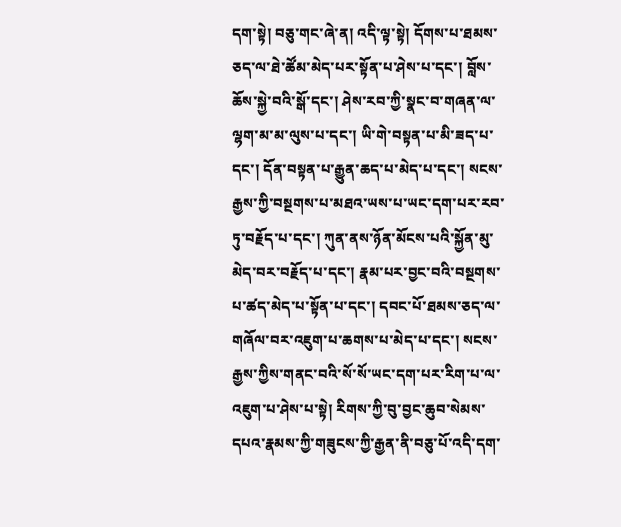དག་སྟེ། བཅུ་གང་ཞེ་ན། འདི་ལྟ་སྟེ། དོགས་པ་ཐམས་ཅད་ལ་ཐེ་ཚོམ་མེད་པར་སྟོན་པ་ཤེས་པ་དང་། བློས་ཆོས་སྐྱེ་བའི་སྒོ་དང་། ཤེས་རབ་ཀྱི་སྣང་བ་གཞན་ལ་ལྷག་མ་མ་ལུས་པ་དང་། ཡི་གེ་བསྟན་པ་མི་ཟད་པ་དང་། དོན་བསྟན་པ་རྒྱུན་ཆད་པ་མེད་པ་དང་། སངས་རྒྱས་ཀྱི་བསྔགས་པ་མཐའ་ཡས་པ་ཡང་དག་པར་རབ་ཏུ་བརྗོད་པ་དང་། ཀུན་ནས་ཉོན་མོངས་པའི་སྐྱོན་མུ་མེད་བར་བརྗོད་པ་དང་། རྣམ་པར་བྱང་བའི་བསྔགས་པ་ཚད་མེད་པ་སྟོན་པ་དང་། དབང་པོ་ཐམས་ཅད་ལ་གཞོལ་བར་འཇུག་པ་ཆགས་པ་མེད་པ་དང་། སངས་རྒྱས་ཀྱིས་གནང་བའི་སོ་སོ་ཡང་དག་པར་རིག་པ་ལ་འཇུག་པ་ཤེས་པ་སྟེ། རིགས་ཀྱི་བུ་བྱང་ཆུབ་སེམས་དཔའ་རྣམས་ཀྱི་གཟུངས་ཀྱི་རྒྱན་ནི་བཅུ་པོ་འདི་དག་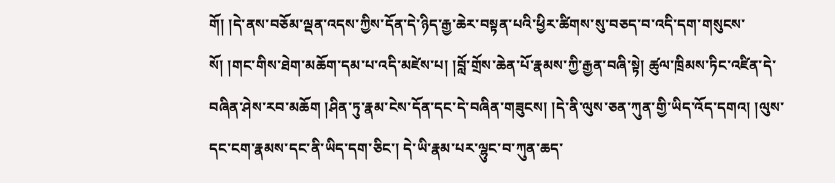གོ། །དེ་ནས་བཅོམ་ལྡན་འདས་ཀྱིས་དོན་དེ་ཉིད་རྒྱ་ཆེར་བསྟན་པའི་ཕྱིར་ཚིགས་སུ་བཅད་བ་འདི་དག་གསུངས་སོ། །གང་གིས་ཐེག་མཆོག་དམ་པ་འདི་མཛེས་པ། །བློ་གྲོས་ཆེན་པོ་རྣམས་ཀྱི་རྒྱན་བཞི་སྟེ། ཚུལ་ཁྲིམས་ཏིང་འཛིན་དེ་བཞིན་ཤེས་རབ་མཆོག །ཤིན་ཏུ་རྣམ་ངེས་དོན་དང་དེ་བཞིན་གཟུངས། །དེ་ནི་ལུས་ཅན་ཀུན་གྱི་ཡིད་འོད་དགའ། །ལུས་དང་ངག་རྣམས་དང་ནི་ཡིད་དག་ཅིང་། དེ་ཡི་རྣམ་པར་ལྷུང་བ་ཀུན་ཆད་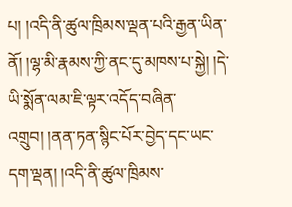པ། །འདི་ནི་ཚུལ་ཁྲིམས་ལྡན་པའི་རྒྱན་ཡིན་ནོ། །ལྷ་མི་རྣམས་ཀྱི་ནང་དུ་མཁས་པ་སྐྱེ། །དེ་ཡི་སྨོན་ལམ་ཇི་ལྟར་འདོད་བཞིན་འགྲུབ། །ནན་ཏན་སྙིང་པོར་བྱེད་དང་ཡང་དག་ལྡན། །འདི་ནི་ཚུལ་ཁྲིམས་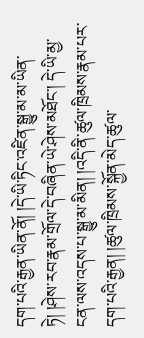དག་པའི་རྒྱན་ཡིན་ནོ། །དེ་ཡི་ཏིང་འཛིན་སྒྱུ་མ་མ་ཡིན་ཏེ། །ཤེས་རབ་རྣམ་གྲོལ་དེ་བཞིན་ཡེ་ཤེས་མཐོང་། དེ་ཡི་མྱ་ངན་ལས་འདས་པ་སྒྱུ་མ་མིན། །འདི་ནི་ཚུལ་ཁྲིམས་རྣམ་པར་དག་པའི་རྒྱན། །ཚུལ་ཁྲིམས་སྐྱོན་མེད་ཚུལ་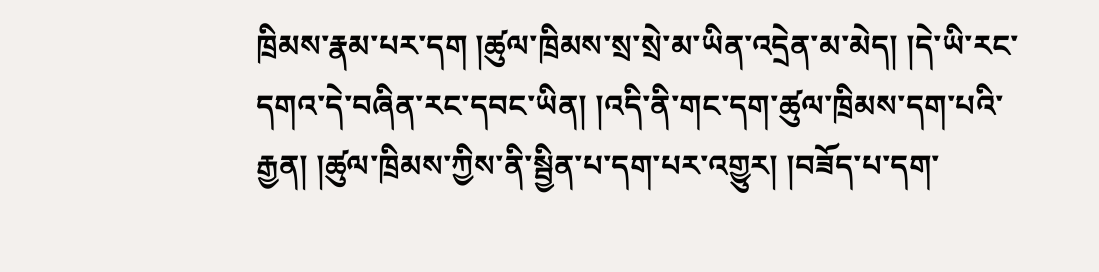ཁྲིམས་རྣམ་པར་དག །ཚུལ་ཁྲིམས་སྲ་སྲེ་མ་ཡིན་འདྲེན་མ་མེད། །དེ་ཡི་རང་དགའ་དེ་བཞིན་རང་དབང་ཡིན། །འདི་ནི་གང་དག་ཚུལ་ཁྲིམས་དག་པའི་རྒྱན། །ཚུལ་ཁྲིམས་ཀྱིས་ནི་སྦྱིན་པ་དག་པར་འགྱུར། །བཟོད་པ་དག་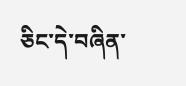ཅིང་དེ་བཞིན་